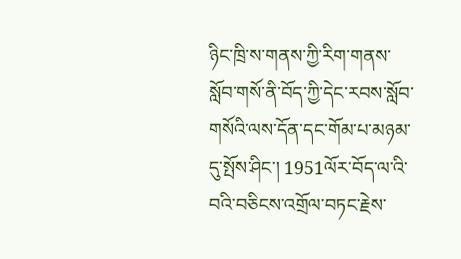ཉིང་ཁྲི་ས་གནས་ཀྱི་རིག་གནས་སློབ་གསོ་ནི་བོད་ཀྱི་དེང་རབས་སློབ་གསོའི་ལས་དོན་དང་གོམ་པ་མཉམ་དུ་སྤོས་ཤིང་། 1951ལོར་བོད་ལ་འི་བའི་བཅིངས་འགྲོལ་བཏང་རྗེས་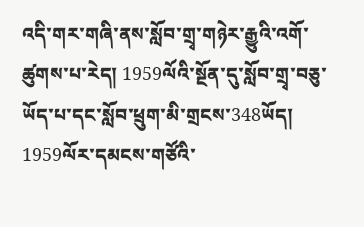འདི་གར་གཞི་ནས་སློབ་གྲྭ་གཉེར་རྒྱུའི་འགོ་ཚུགས་པ་རེད། 1959ལོའི་སྔོན་དུ་སློབ་གྲྭ་བཅུ་ཡོད་པ་དང་སློབ་ཕྲུག་མི་གྲངས་348ཡོད། 1959ལོར་དམངས་གཙོའི་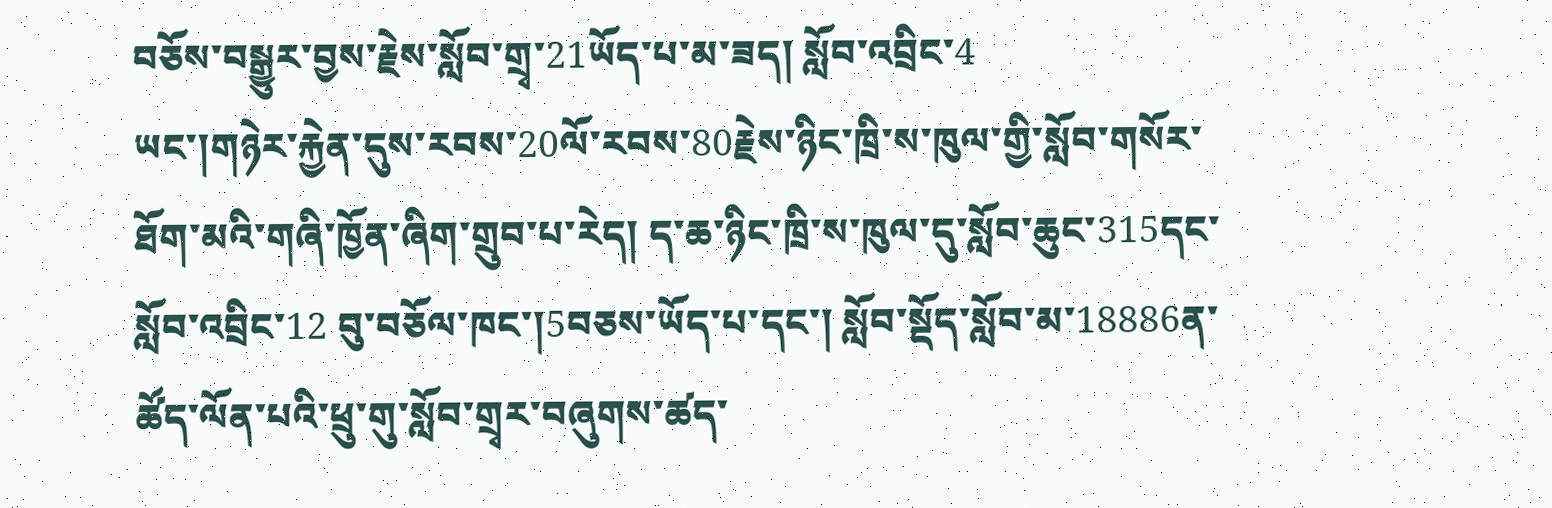བཅོས་བསྒྱུར་བྱས་རྗེས་སློབ་གྲྭ་21ཡོད་པ་མ་ཟད། སློབ་འབྲིང་4
ཡང་།གཉེར་རྐྱེན་དུས་རབས་20ལོ་རབས་80རྗེས་ཉིང་ཁྲི་ས་ཁུལ་གྱི་སློབ་གསོར་ཐོག་མའི་གཞི་ཁྱོན་ཞིག་གྲུབ་པ་རེད། ད་ཆ་ཉིང་ཁྲི་ས་ཁུལ་དུ་སློབ་ཆུང་315དང་སློབ་འབྲིང་12 བུ་བཅོལ་ཁང་།5བཅས་ཡོད་པ་དང་། སློབ་སྡོད་སློབ་མ་18886ན་ཚོད་ལོན་པའི་ཕྲུ་གུ་སློབ་གྲྭར་བཞུགས་ཚད་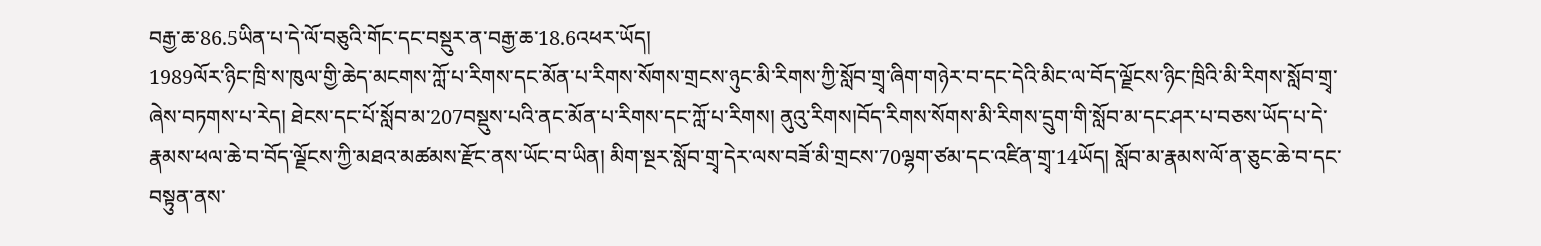བརྒྱ་ཆ་86.5ཡིན་པ་དེ་ལོ་བཅུའི་གོང་དང་བསྡུར་ན་བརྒྱ་ཆ་18.6འཕར་ཡོད།
1989ལོར་ཉིང་ཁྲི་ས་ཁུལ་གྱི་ཆེད་མངགས་ཀློ་པ་རིགས་དང་མོན་པ་རིགས་སོགས་གྲངས་ཉུང་མི་རིགས་ཀྱི་སློབ་གྲྭ་ཞིག་གཉེར་བ་དང་དེའི་མིང་ལ་བོད་ལྗོངས་ཉིང་ཁྲིའི་མི་རིགས་སློབ་གྲྭ་ཞེས་བཏགས་པ་རེད། ཐེངས་དང་པོ་སློབ་མ་207བསྡུས་པའི་ནང་མོན་པ་རིགས་དང་ཀློ་པ་རིགས། ནུའུ་རིགས།བོད་རིགས་སོགས་མི་རིགས་དྲུག་གི་སློབ་མ་དང་ཤར་པ་བཅས་ཡོད་པ་དེ་རྣམས་ཕལ་ཆེ་བ་བོད་ལྗོངས་ཀྱི་མཐའ་མཚམས་རྫོང་ནས་ཡོང་བ་ཡིན། མིག་སྔར་སློབ་གྲྭ་དེར་ལས་བཟོ་མི་གྲངས་70ལྷག་ཙམ་དང་འཛིན་གྲྭ་14ཡོད། སློབ་མ་རྣམས་ལོ་ན་ཅུང་ཆེ་བ་དང་བསྟུན་ནས་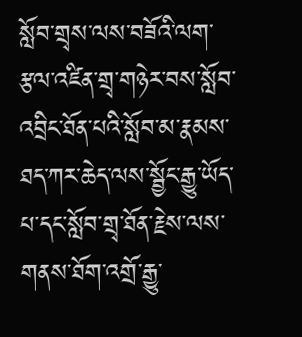སློབ་གྲྭས་ལས་བཟོའི་ལག་རྩལ་འཛིན་གྲྭ་གཉེར་བས་སློབ་འབྲིང་ཐོན་པའི་སློབ་མ་རྣམས་ཐད་ཀར་ཆེད་ལས་སྦྱོང་རྒྱུ་ཡོད་པ་དང་སློབ་གྲྭ་ཐོན་རྗེས་ལས་གནས་ཐོག་འགྲོ་རྒྱུ་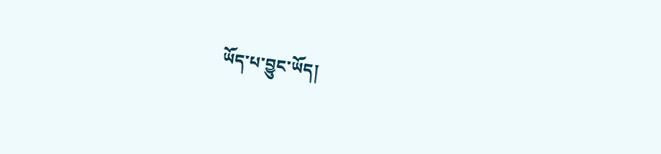ཡོད་པ་བྱུང་ཡོད།